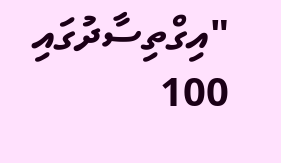"އިގްތިސާދުގައި 100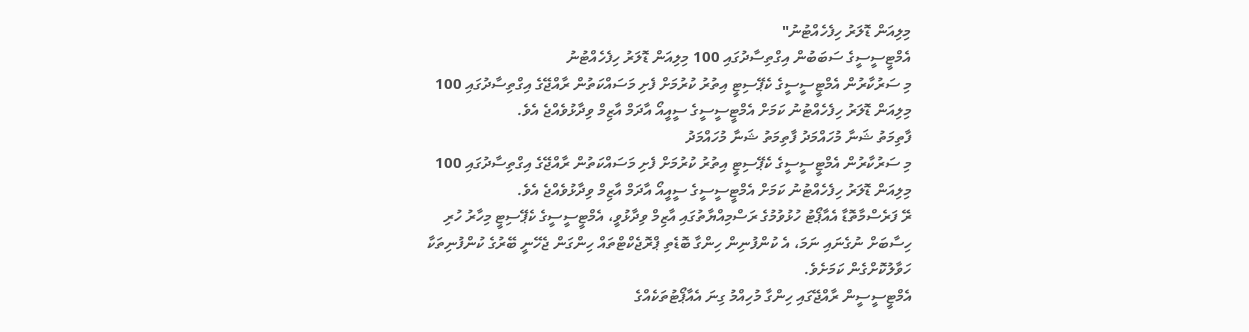މިލިއަން ޑޮލަރު ހިފެހެއްޓުނު"
އެމްޓީސީސީގެ ސަބަބުން އިގްތިސާދުގައި 100 މިލިއަން ޑޮލަރު ހިފެހެއްޓުނު
މި ސަރުކާރުން އެމްޓީސީސީގެ ކެޕޭސިޓީ އިތުރު ކުރުމަށް ފެށި މަސައްކަތުން ރާއްޖޭގެ އިގްތިސާދުގައި 100 މިލިއަން ޑޮލަރު ހިފެހެއްޓުނު ކަމަށް އެމްޓީސީސީގެ ސީއީއޯ އާދަމް އާޒިމް ވިދާޅުވެއްޖެ އެވެ.
ފާތިމަތު ޝަނާ މުހައްމަދު ފާތިމަތު ޝަނާ މުހައްމަދު
މި ސަރުކާރުން އެމްޓީސީސީގެ ކެޕޭސިޓީ އިތުރު ކުރުމަށް ފެށި މަސައްކަތުން ރާއްޖޭގެ އިގްތިސާދުގައި 100 މިލިއަން ޑޮލަރު ހިފެހެއްޓުނު ކަމަށް އެމްޓީސީސީގެ ސީއީއޯ އާދަމް އާޒިމް ވިދާޅުވެއްޖެ އެވެ.
ރޭ ފަރެސްމާތޮޑާ އެއާޕޯޓު ހުޅުވުމުގެ ރަސްމިއްޔާތުގައި އާޒިމް ވިދާޅުވީ، އެމްޓީސީސީގެ ކެޕޭސިޓީ މިހާރު ހުރި ހިސާބަށް ނުގެނައި ނަމަ، އެ ކުންފުނިން ހިންގާ ބޮޑެތި ޕްރޮޖެކްޓްތައް ހިންގަން ޖެހޭނީ ބޭރުގެ ކުންފުނިތަކާ ހަވާލުކޮށްގެން ކަމަށެވެ.
އެމްޓީސީސީން ރާއްޖޭގައި ހިންގާ މުހިއްމު ގިނަ އެއާޕޯޓުތަކެއްގެ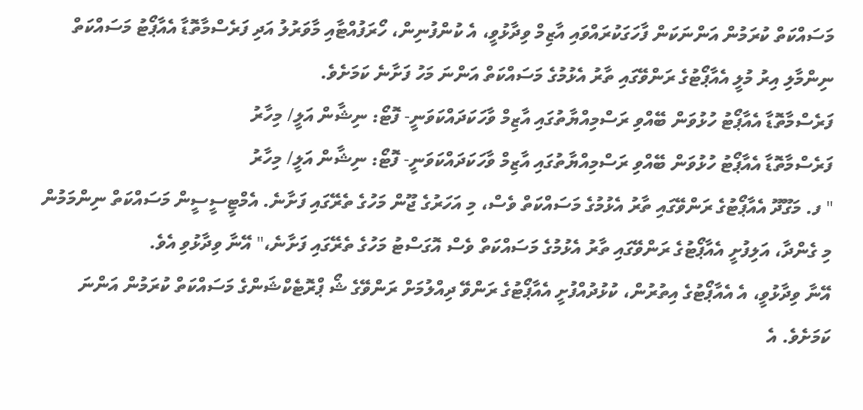މަސައްކަތް ކުރަމުން އަންނަކަން ފާހަގަކުރައްވައި އާޒިމް ވިދާޅުވީ، އެ ކުންފުނިން، ހޯރަފުއްޓާއި މާވަރުލު އަދި ފަރެސްމާތޮޑާ އެއާޕޯޓު މަސައްކަތް ނިންމާލި އިރު މުލީ އެއާޕޯޓުގެ ރަންވޭގައި ތާރު އެޅުމުގެ މަސައްކަތް އަންނަ މަހު ފަށާނެ ކަމަށެވެ.
ފަރެސްމާތޮޑާ އެއާޕޯޓު ހުޅުވަން ބޭއްވި ރަސްމިއްޔާތުގައި އާޒިމް ވާހަކަދައްކަވަނީ- ފޮޓޯ: ނިޝާން އަލީ/ މިހާރު
ފަރެސްމާތޮޑާ އެއާޕޯޓު ހުޅުވަން ބޭއްވި ރަސްމިއްޔާތުގައި އާޒިމް ވާހަކަދައްކަވަނީ- ފޮޓޯ: ނިޝާން އަލީ/ މިހާރު
" ފ. މަގޫދޫ އެއާޕޯޓުގެ ރަންވޭގައި ތާރު އެޅުމުގެ މަސައްކަތް ވެސް، މި އަހަރުގެ ޖޫން މަހުގެ ތެރޭގައި ފަށާނެ. އެމްޓީސީސީން މަސައްކަތް ނިންމަމުން މި ގެންދާ، އަލިފުށީ އެއާޕޯޓުގެ ރަންވޭގައި ތާރު އެޅުމުގެ މަސައްކަތް ވެސް އޮގަސްޓު މަހުގެ ތެރޭގައި ފަށާނެ،" އޭނާ ވިދާޅުވި އެވެ.
އޭނާ ވިދާޅުވީ، އެ އެއާޕޯޓުގެ އިތުރުން، ކުޅުދުއްފުށީ އެއާޕޯޓުގެ ރަންވޭ ދިއްލުމަށް ރަންވޭގެ ޝޯ ޕްރޮޓެކްޝަންގެ މަސައްކަތް ކުރަމުން އަންނަ ކަމަށެވެ. އެ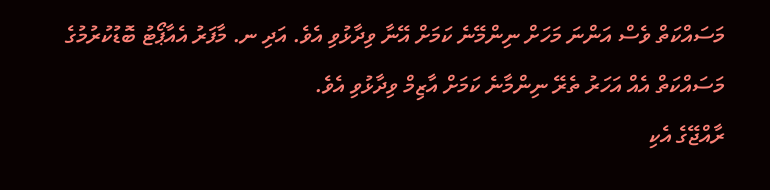މަސައްކަތް ވެސް އަންނަ މަހަށް ނިންމޭނެ ކަމަށް އޭނާ ވިދާޅުވި އެވެ. އަދި ނ. މާފަރު އެއާޕޯޓު ބޮޑުކުރުމުގެ މަސައްކަތް އެއް އަހަރު ތެރޭ ނިންމާނެ ކަމަށް އާޒިމް ވިދާޅުވި އެވެ.
ރާއްޖޭގެ އެކި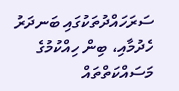ސަރަހައްދުތަކުގައި ބަނދަރު ހެދުމާއި، ބިން ހިއްކުމުގެ މަސައްކަތްތައް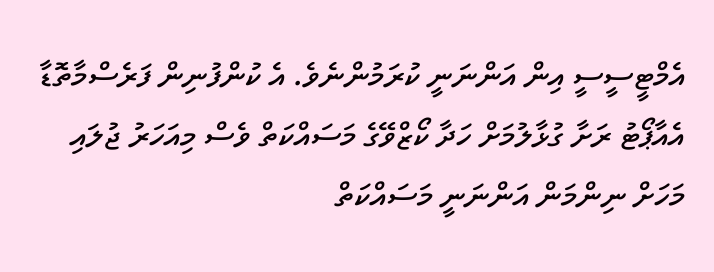އެމްޓީސީސީ އިން އަންނަނީ ކުރަމުންނެވެ. އެ ކުންފުނިން ފަރެސްމާތޮޑާ އެއާޕޯޓު ރަށާ ގުޅާލުމަށް ހަދާ ކޯޒްވޭގެ މަސައްކަތް ވެސް މިއަހަރު ޖުލައި މަހަށް ނިންމަން އަންނަނީ މަސައްކަތް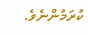ކުރަމުންނެވެ.